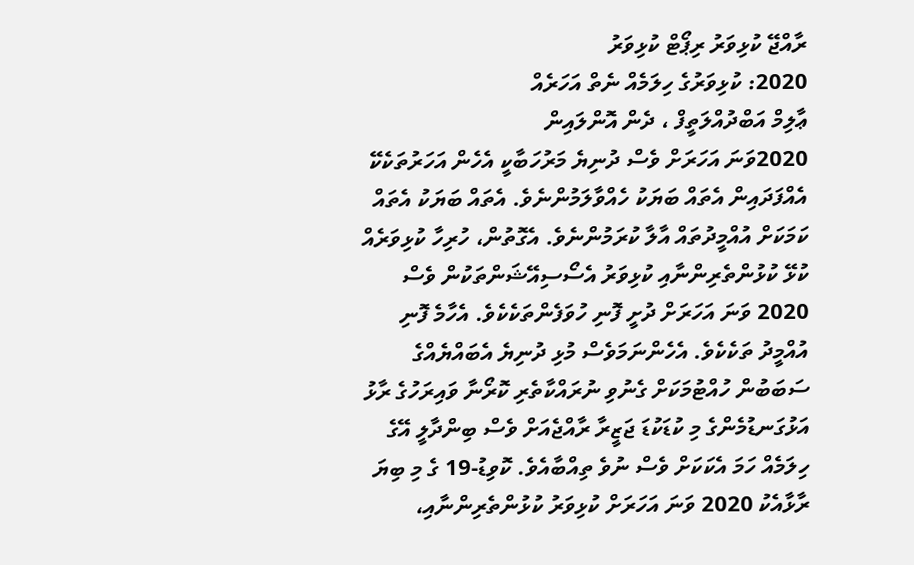ރާއްޖޭ ކުޅިވަރު ރިޕޯޓް ކުޅިވަރު
2020: ކުޅިވަރުގެ ހިލަމެއް ނެތް އަހަރެއް
ޢާލިމް އަބްދުއްލަތީފް ، ދެން އޮންލައިން
2020ވަނަ އަހަރަށް ވެސް ދުނިޔެ މަރުހަބާކީ އެހެން އަހަރުތަކެކޭ އެއްފަދައިން އެތައް ބަޔަކު ހެއްވާލަމުންނެވެ. އެތައް ބަޔަކު އެތައް ކަމަކަށް އުއްމީދުތައް އާލާ ކުރަމުންނެވެ. އެގޮތުން، ހުރިހާ ކުޅިވަރެއް ކުޅޭ ކުޅުންތެރިންނާއި ކުޅިވަރު އެސޯސިއޭޝަންތަކުން ވެސް 2020 ވަނަ އަހަރަށް ދުށީ ފޮނި ހުވަފެންތަކެކެވެ. އެހާމެ ފޮނި އުއްމީދު ތަކެކެވެ. އެހެންނަމަވެސް މުޅި ދުނިޔެ އެބައްޔެއްގެ ސަބަބުން ހުއްޓުމަކަށް ގެނުވި ނުރައްކާތެރި ކޮރޯނާ ވައިރަހުގެ ރާޅު އަޅުގަނޑުމެންގެ މި ކުޑަކުޑަ ޖަޒީރާ ރާއްޖެއަށް ވެސް ބިންދާލީ އޭގެ ހިލަމެއް ހަމަ އެކަކަށް ވެސް ނުވެ ތިއްބާއެވެ. ކޮވިޑު-19 ގެ މި ބިޔަ ރާޅާއެކު 2020 ވަނަ އަހަރަށް ކުޅިވަރު ކުޅުންތެރިންނާއި،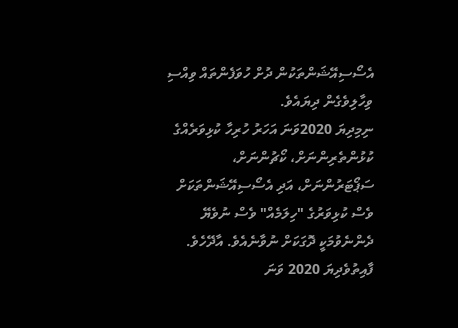އެސޯސިއޭޝަންތަކުން ދުށް ހުވަފެންތައް ވިއްސި ވިހާލިވެގެން ދިޔައެވެ.
ނިމިދިޔަ 2020ވަނަ އަހަރު ހުރިހާ ކުޅިވަރެއްގެ ކުޅުންތެރިންނަށް، ކޯޗުންނަށް، ސަޕޯޓަރުންނަށް، އަދި އެސޯސިއޭޝަންތަކަށް ވެސް ކުޅިވަރުގެ "ހިލަމެއް" ވެސް ނުވެޔޭ ދެންނެވުމަކީ ދޮގަކަށް ނުވާނެއެވެ. އާދޭހެވެ. ފާއިތުވެދިޔަ 2020 ވަނަ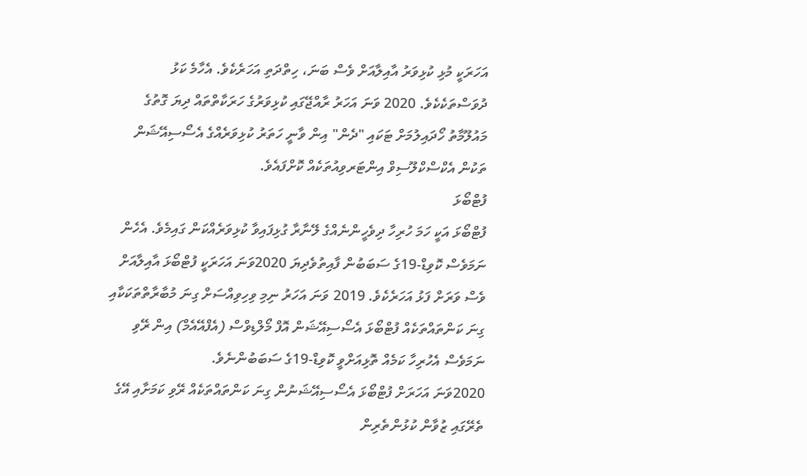އަހަރަކީ މުޅި ކުޅިވަރު އާއިލާއަށް ވެސް ބަނަ، ހިތްދަތި އަހަރެކެވެ. އެހާމެ ކަޅު ދުވަސްތަކެކެވެ. 2020 ވަނަ އަހަރު ރާއްޖޭގައި ކުޅިވަރުގެ ހަރަކާތްތައް ދިޔަ ގޮތުގެ މައުލޫމާތު ހޯދައިލުމަށް ޓަކައި "ދެން" އިން ވާނީ ހަތަރު ކުޅިވަރެއްގެ އެސޯސިއޭޝަން ތަކުން އެކްސްކްލޫސިވް އިންޓަރވިއުތަކެއް ކޮށްފައެވެ.
ފުޓްބޯޅަ
ފުޓްބޯޅަ އަކީ ހަމަ ހުރިހާ ދިވެހީންނެއްގެ ލޭނާރާ ގުޅިފައިވާ ކުޅިވަރެއްކަން ގައިމެވެ. އެހެން ނަމަވެސް ކޮވިޑް-19ގެ ސަބަބުން ފާއިތުވެދިޔަ 2020ވަނަ އަހަރަކީ ފުޓްބޯޅަ އާއިލާއަށް ވެސް ވަރަށް ފަޅު އަހަރެކެވެ. 2019 ވަނަ އަހަރު ނިމި ވިހިވިއްސަށް ގިނަ މުބާރާތްތަކަކާއި ގިނަ ކަންތައްތަކެއް ފުޓްބޯޅަ އެސޯސިއޭޝަން އޮފް މޯލްޑިވްސް (އެފްއޭއެމް) އިން ރޭވި ނަމަވެސް އެހުރިހާ ކަމެއް ތޮޅިއަށްވީ ކޮވިޑް-19ގެ ސަބަބުންނެވެ.
2020ވަނަ އަހަރަށް ފުޓްބޯޅަ އެސޯސިއޭޝަނުން ގިނަ ކަންތައްތަކެއް ރޭވި ކަމަށާއި އޭގެ ތެރޭގައި ޒުވާން ކުޅުންތެރިން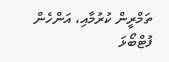ތަމްރީން ކުރުމާއި، އަންހެން ފުޓްބޯޅަ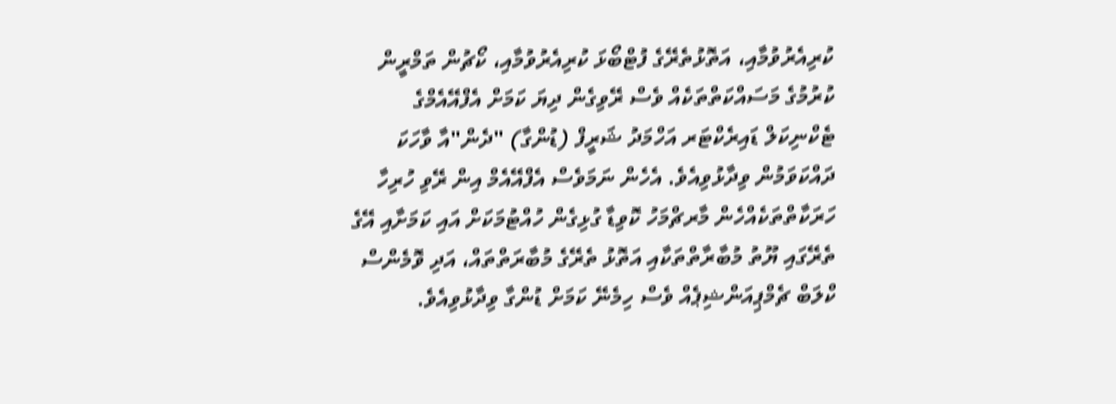ކުރިއެރުވުމާއި، އަތޮޅުތެރޭގެ ފުޓްބޯޅަ ކުރިއެރުވުމާއި، ކޯޗުން ތަމްރީން ކުރުމުގެ މަސައްކަތްތަކެއް ވެސް ރޭވިގެން ދިޔަ ކަމަށް އެފްއޭއެމްގެ ޓެކްނިކަލް ޑައިރެކްޓަރ އަހްމަދު ޝަރީފް (ޑުންގާ) "ދެން"އާ ވާހަކަ ދައްކަވަމުން ވިދާޅުވިއެވެ. އެހެން ނަމަވެސް އެފްއޭއެމް އިން ރޭވި ހުރިހާ ހަރަކާތްތަކެއްހެން މާރޗްމަހު ކޮވިޑާ ގުޅިގެން ހުއްޓުމަކަށް އައި ކަމަށާއި އޭގެ ތެރޭގައި ޔޫތު މުބާރާތްތަކާއި އަތޮޅު ތެރޭގެ މުބާރަތްތައް، އަދި ވޮމެންސް ކްލަބް ޗެމްޕިއަންޝިޕެއް ވެސް ހިމެނޭ ކަމަށް ޑުންގާ ވިދާޅުވިއެވެ.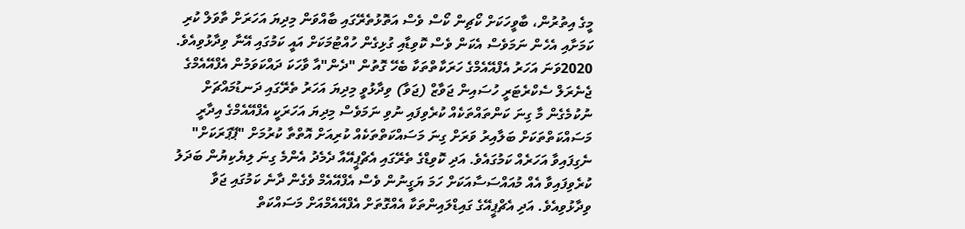މީގެ އިތުރުން، ބާވީހަކަށް ކޯޗިން ކޯސް ވެސް އަތޮޅުތެރޭގައި ބާއްވަން މިދިޔަ އަހަރަށް ތާވަލް ކުރި ކަމަށާއި އެހެން ނަމަވެސް އެކަން ވެސް ކޮވިޑާއި ގުޅިގެން ހުއްޓުމަކަށް އައީ ކަމުގައި އޭނާ ވިދާޅުވިއެވެ.
2020ވަނަ އަހަރު އެފްއޭއެމްގެ ހަރަކާތްތަކާ ބެހޭ ގޮތުން "ދެން"އާ ވާހަކަ ދައްކަވަމުން އެފްއޭއެމްގެ ޖެނެރަލް ސެކްރެޓަރީ ހުސައިން ޖަވާޒް (ޖަވާ) ވިދާޅުވީ މިދިޔަ އަހަރު ތެރޭގައި ދަނޑުމައްޗަށް ނުކުމެގެން މާ ގިނަ ކަންތައްތަކެއް ކުރެވިފައި ނުވި ނަމަވެސް މިދިޔަ އަހަރަކީ އެފްއޭއެމްގެ އިދާރީ މަސައްކަތްތަކަށް ބަލާއިރު ވަރަށް ގިނަ މަސައްކަތްތަކެއް ކުރިއަށް އޮތްތާ ކުރުމަށް "ޕޭޕަރަކަށް" ނެގިފައިވާ އަހަރެއް ކަމުގައެވެ. އަދި ކޮވިޑްގެ ތެރޭގައި އެޗްޕީއޭއާ ދެމެދު އެންމެ ގިނަ ލިޔެކިޔުން ބަދަލު ކުރެވިފައިވާ އެއް މުއައްސަސާއަކަށް ހަމަ ޔަގީނުން ވެސް އެފްއޭއެމް ވެގެން ދާނެ ކަމުގައި ޖަވާ ވިދާޅުވިއެވެ. އަދި އެޗްޕީއޭގެ ގައިޑްލައިންތަކާ އެއްގޮތަށް އެފްއޭއެމްއަށް މަސައްކަތް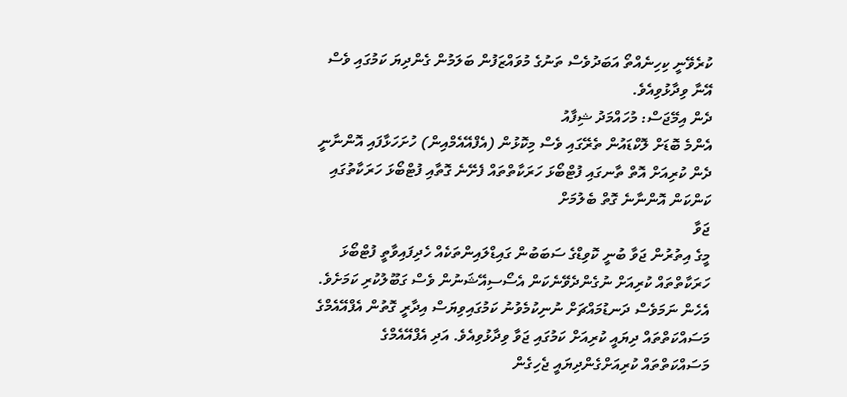ކުރެވޭނީ ކިހިނެއްތޯ އަބަދުވެސް ތަނުގެ މުވައްޒަފުން ބަލަމުން ގެންދިޔަ ކަމުގައި ވެސް އޭނާ ވިދާޅުވިއެވެ.
ދެން އިމޭޖަސް: މުހައްމަދު ޝިފާއު
އެންމެ ބޮޑަށް ލޮކްޑައުން ތެރޭގައި ވެސް މިކޮޅުން (އެފްއޭއެމްއިން) ހުށަހަޅާފައި އޮންނާނީ ދެން ކުރިއަށް އޮތް ތާނގައި ފުޓްބޯޅަ ހަރަކާތްތައް ފެށޭނެ ގޮތާއި ފުޓްބޯޅަ ހަރަކާތުގައި ކަންކަން އޮންނާނެ ގޮތް ބެލުމަށް
ޖަވާ
މީގެ އިތުރުން ޖަވާ ބުނީ ކޮވިޑްގެ ސަބަބުން ގައިޑްލައިންތަކެއް ހެދިފައިވާތީ ފުޓްބޯޅަ ހަރަކާތްތައް ކުރިއަށް ނުގެންދެވޭނެކަން އެސޯސިއޭޝަނުން ވެސް ގަބޫލުކުރި ކަމަށެވެ. އެހެން ނަމަވެސް ދަނޑުމައްޗަށް ނުނިކުމެވުނު ކަމުގައިވިޔަސް އިދާރީ ގޮތުން އެފްއޭއެމްގެ މަސައްކަތްތައް ދިޔައީ ކުރިއަށް ކަމުގައި ޖަވާ ވިދާޅުވިއެވެ. އަދި އެފްއޭއެމްގެ މަސައްކަތްތައް ކުރިއަށްގެންދިޔައީ ޖެހިގެން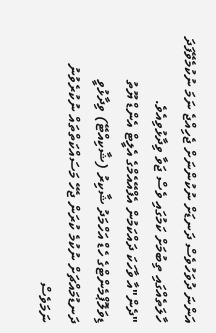އަންނަ ދުވަހުވެސް ދަނޑަށް ނުކުންނަށް ޖެހިއްޖެ ނަމަ ނުކުމެވޭފަދަ ހާލަތެއްގައި ތިބުމަށް ކަމުގައި ވެސް ޖަވާ ވިދާޅުވިއެވެ.
"ދެން"އާ ވާހަކަ ދައްކަމުން އެފްއޭއެމްގެ އެލީޓް އެންޑް ޔޫތު ޑިވަލޮޕްމެންޓްގެ ހެޑް އަހްމަދު ޝާކިރު (ޝާކިއްޓޭ) ވިދާޅުވީ ދަނޑުމައްޗަށް ނުކުމެ ކުރަން ޖެހޭ މަސައްކަތްތައް ނުކުރެވުނު ނަމަވެސް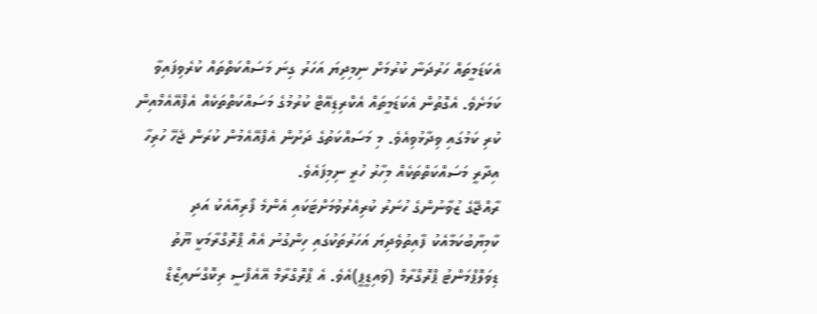އެކަޑަމީތައް ހަރުދަނާ ކުރުމަށް ނިމިދިޔަ އަހަރު ގިނަ މަސައްކަތްތައް ކުރެވިފައިވާ ކަމަށެވެ. އެގޮތުން އެކަޑަމީތައް އެކްރިޑިއޭޓް ކުރުމުގެ މަސައްކަތްތަކެއް އެފްއޭއެމްއިން ކުރި ކަމުގައި ވިދާޅުވިއެވެ. މި މަސައްކަތުގެ ދަށުން އެފްއޭއެމުން ކުރަން ޖެހޭ ހުރިހާ އިދާރީ މަސައްކަތްތަކެއް މިހާރު ހުރީ ނިމިފައެވެ.
ރާއްޖޭގެ ޒުވާނުންގެ ހުނަރު ކުރިއެރުވުމަށްޓަކައި އެންމެ ފޯރިއާއެކު އަދި ކާމިޔާބުކަމާއެކު ފާއިތުވެދިޔަ އަހަރުތަކުގައި ހިންގުނު އެއް ޕްރޮގްރާމަކީ ޔޫތު ޑިވަލޮޕްމަންޓު ޕްރޮގްރާމް (ވައިޑީޕީ)އެވެ. އެ ޕްރޮގްރާމް އޭއެފްސީ ރިކޮގްނައިޒްޑް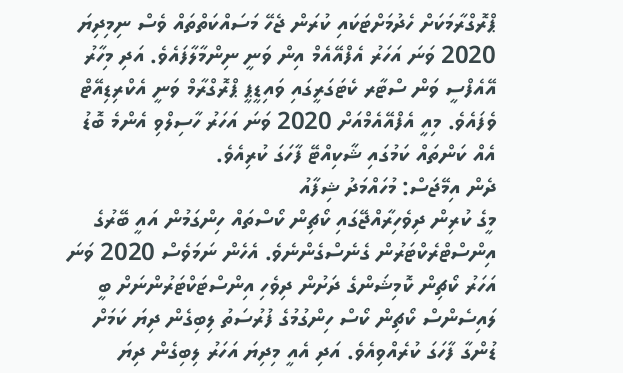ޕްރޮގްރާމަކަށް ހެދުމަށްޓަކައި ކުރަން ޖެހޭ މަސައްކަތްތައް ވެސް ނިމިދިޔަ 2020 ވަނަ އަހަރު އެފްއޭއެމް އިން ވަނީ ނިންމާލާފައެވެ. އަދި މިހާރު އޭއެފްސީ ވަން ސްޓާރ ކެޓަގަރީގައި ވައިޑީޕީ ޕްރޮގްރާމް ވަނީ އެކްރިޑިއޭޓް ވެފައެވެ. މިއީ އެފްއޭއެމްއަށް 2020 ވަނަ އަހަރު ހާސިލްވި އެންމެ ބޮޑު އެއް ކަންތައް ކަމުގައި ޝާކިއްޓޭ ފާހަގަ ކުރިއެވެ.
ދެން އިމޭޖަސް: މުހައްމަދު ޝިފާއު
މީގެ ކުރިން ދިވެހިރާއްޖޭގައި ކޯޗިން ކޯސްތައް ހިންގަމުން އައީ ބޭރުގެ އިންސްޓްރެކްޓަރުން ގެނެސްގެންނެވެ. އެހެން ނަމަވެސް 2020 ވަނަ އަހަރު ކޯޗިން ކޮމިޝަންގެ ދަށުން ދިވެހި އިންސްޓަކްޓަރުންނަށް ބީ ލައިސެންސް ކޯޗިން ކޯސް ހިންގުމުގެ ފުރުސަތު ލިބިގެން ދިޔަ ކަމަށް ޑުންގާ ފާހަގަ ކުރެއްވިއެވެ. އަދި އެއީ މިދިޔަ އަހަރު ލިބިގެން ދިޔަ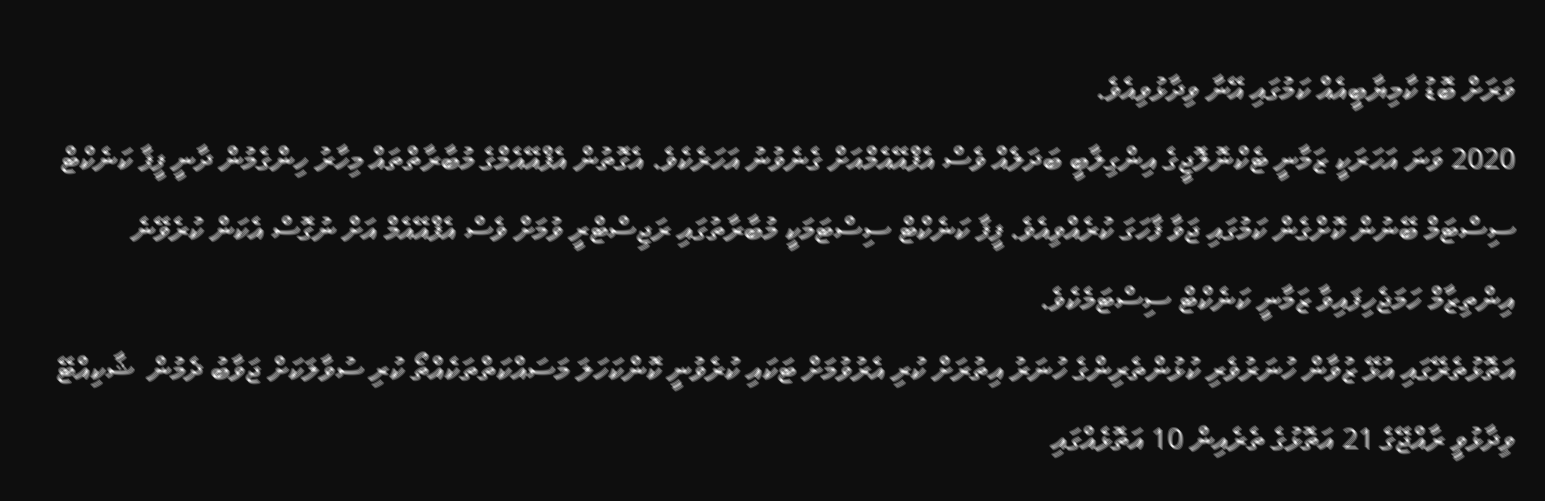ވަރަށް ބޮޑު ކާމިޔާބީއެއް ކަމުގައި އޭނާ ވިދާޅުވިއެވެ.
2020 ވަނަ އަހަރަކީ ޒަމާނީ ޓެކްނޮލޮޖީގެ އިންގިލާބީ ބަދަލެއް ވެސް އެފްއޭއެމްއަށް ގެނެވުނު އަހަރެކެވެ. އެގޮތުން އެފްއޭއެމްގެ މުބާރާތްތައް މިހާރު ހިންގެމުން ދާނީ ފީފާ ކަނެކްޓް ސިސްޓަމް ބޭނުން ކޮށްގެން ކަމުގައި ޖަވާ ފާހަގަ ކުރެއްވިއެވެ. ފީފާ ކަނެކްޓް ސިސްޓަމަކީ މުބާރާތުގައި ރަޖިސްޓްރީ ވުމަށް ވެސް އެފްއޭއެމް އަށް ނުގޮސް އެކަން ކުރެވޭނެ އިންތިޒާމް ހަމަޖެހިފައިވާ ޒަމާނީ ކަނެކްޓް ސިސްޓަމެކެވެ.
އަތޮޅުތެރޭގައި އުޅޭ ޒުވާން ހުނަރުވެރި ކުޅުންތެރިންގެ ހުނަރު އިތުރަށް ކުރި އެރުވުމަށް ޓަކައި ކުރެވުނީ ކޮންކަހަލަ މަސައްކަތްތަކެއްތޯ ކުރި ސުވާލަކަށް ޖަވާބު ދެމުން  ޝާކިއްޓޭ ވިދާޅުވީ ރާއްޖޭގެ 21 އަތޮޅުގެ ތެރެއިން 10 އަތޮޅެއްގައި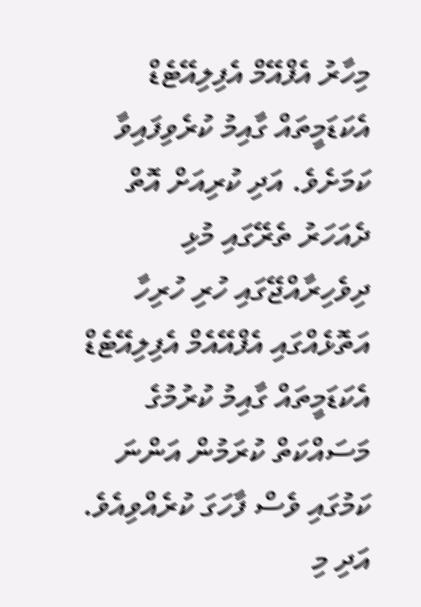މިހާރު އެފްއޭމް އެފިލިއޭޓެޑް އެކަޑަމީތައް ގާއިމު ކުރެވިފައިވާ ކަމަށެވެ. އަދި ކުރިއަށް އޮތް ދެއަހަރު ތެރޭގައި މުޅި ދިވެހިރާއްޖޭގައި ހުރި ހުރިހާ އަތޮޅެއްގައި އެފްއޭއެމް އެފިލިއޭޓެޑް އެކަޑަމީތައް ގާއިމު ކުރުމުގެ މަސައްކަތް ކުރަމުން އަންނަ ކަމުގައި ވެސް ފާހަގަ ކުރެއްވިއެވެ. އަދި މި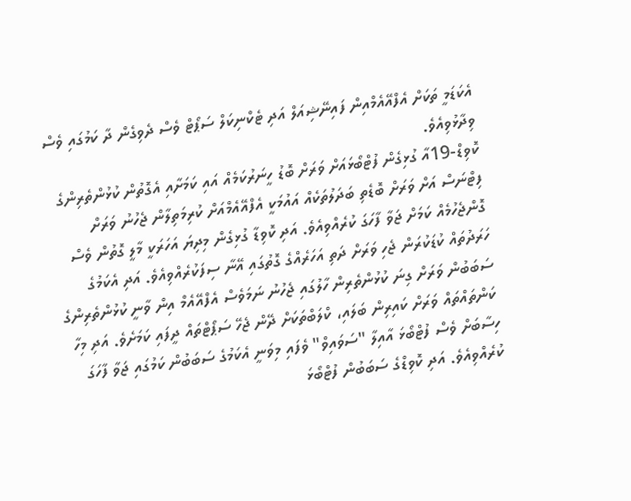އެކަޑަމީ ތަކަށް އެފްއޭއެމްއިން ފައިނޭޝިއަލް އަދި ޓެކްނިކަލް ސަޕޯޓް ވެސް ދެވިގެން ދާ ކަމުގައި ވެސް ވިދާޅުވިއެވެ.
ކޮވިޑް-19އާ ގުޅިގެން ފުޓްބޯޅައަށް ވަރަށް ބޮޑު ހީނަރުކަމެއް އައި ކަމަށާއި އެގޮތުން ކުޅުންތެރިންގެ ފިޓްނަސް އަށް ވަރަށް ބޮޑެތި ބަދަލުތަކެއް އައުމަކީ އެފްއޭއެމްއަށް ކުރިމަތިލާން ޖެހުނު ވަރަށް ގޮންޖެހުމެއް ކަމަށް ޖަވާ ފާހަގަ ކުރެއްވިއެވެ. އަދި ކޮވިޑާ ގުޅިގެން މިދިޔަ އަހަރަކީ މާލީ ގޮތުން ވެސް ހަރަދުތައް ކުޑަކުރަން ޖެހި ވަރަށް ދަތި އަހަރެއްގެ ގޮތުގައި އޭނާ ސިފަކުރެއްވިއެވެ. އަދި އެކަމުގެ ސަބަބުން ވަރަށް ގިނަ ކުޅުންތެރިން ހާލުގައި ޖެހުނު ނަމަވެސް އެފްއޭއެމް އިން ވާނީ ކުޅުންތެރިންގެ ކަންތައްތައް ވަރަށް ކައިރިން ބަލައި، ކްލަބްތަކަށް ދޭން ޖެހޭ ސަޕޯޓްތައް ދީފައި ކަމަށެވެ. އަދި މިހާ ހިސާބަށް ވެސް ފުޓްބޯޅަ އާއިލާ "ސަވައިވް" ވެފައި މިވަނީ އެކަމުގެ ސަބަބުން ކަމުގައި ޖަވާ ފާހަގަ ކުރެއްވިއެވެ. އަދި ކޮވިޑްގެ ސަބަބުން ފުޓްބޯޅަ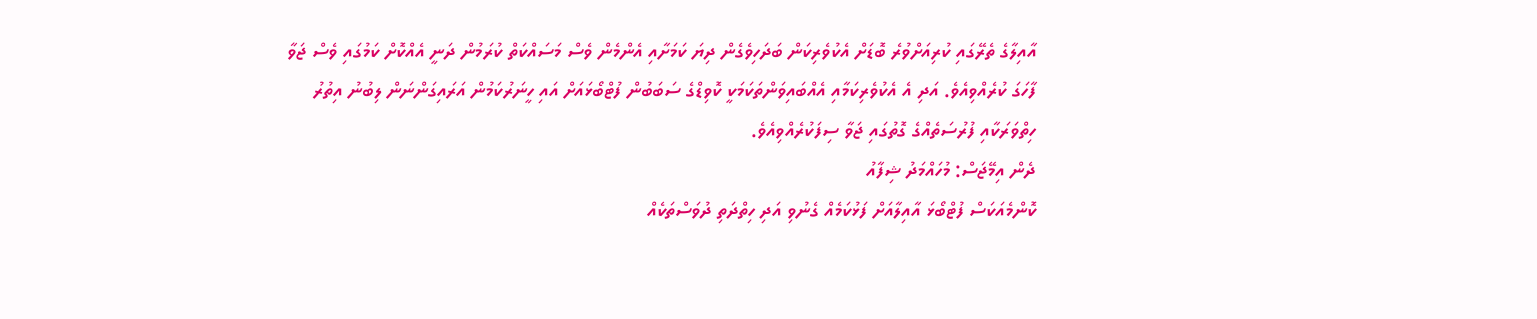އާއިލާގެ ތެރޭގައި ކުރިއަށްވުރެ ބޮޑަށް އެކުވެރިކަން ބަދަހިވެގެން ދިޔަ ކަމަށާއި އެންމެން ވެސް މަސައްކަތް ކުރަމުން ދަނީ އެއްކޮށް ކަމުގައި ވެސް ޖަވާ ފާހަގަ ކުރެއްވިއެވެ. އަދި އެ އެކުވެރިކަމާއި އެއްބައިވަންތަކަމަކީ ކޮވިޑްގެ ސަބަބުން ފުޓްބޯޅައަށް އައި ހީނަރުކަމުން އަރައިގަންނަން ލިބުނު އިތުރު ހިތްވަރަކާއި ފުރުސަތެއްގެ ގޮތުގައި ޖަވާ ސިފަކުރެއްވިއެވެ.
ދެން އިމޭޖަސް: މުހައްމަދު ޝިފާއު
ކޮންމެއަކަސް ފުޓްބޯޅަ އާއިލާއަށް ފަޅުކަމެއް ގެނުވި އަދި ހިތްދަތި ދުވަސްތަކެއް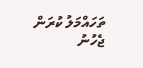ތަހައްމަލު ކުރަން ޖެހުނު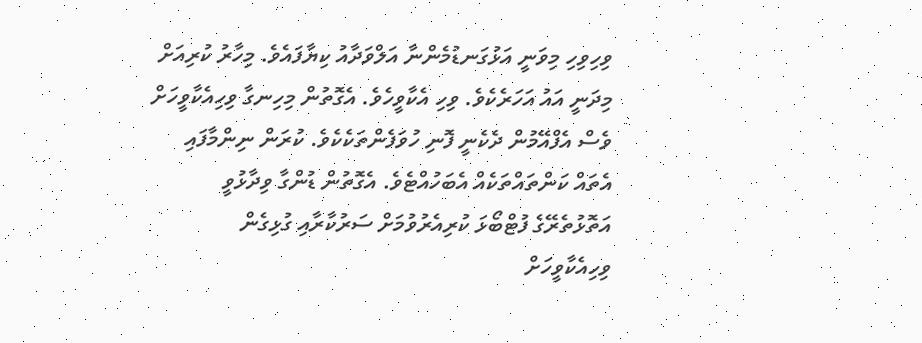ވިހިވިހި މިވަނީ އަޅުގަނޑުމެންނާ އަލްވަދާއު ކިޔާފައެވެ. މިހާރު ކުރިއަށް މިދަނީ އައު އަހަރެކެވެ. ވިހި އެކާވީހެވެ. އެގޮތުން މިހިނގާ ވިހިއެކާވީހަށް ވެސް އެފްއޭމުން ދެކެނީ ފޮނި ހުވަފެންތަކެކެވެ. ކުރަން ނިންމާފައި އެތައް ކަންތައްތަކެއް އެބަހުއްޓެވެ. އެގޮތުން ޑުންގާ ވިދާޅުވީ އަތޮޅުތެރޭގެ ފުޓްބޯޅަ ކުރިއެރުވުމަށް ސަރުކާރާއި ގުޅިގެން ވިހިއެކާވީހަށް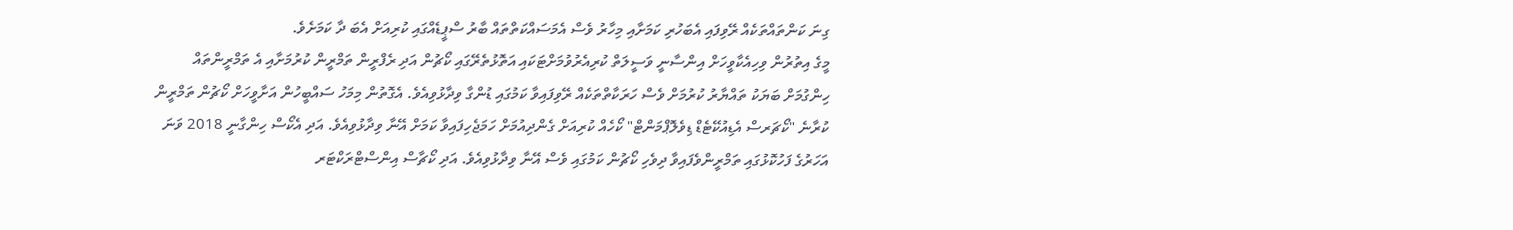ގިނަ ކަންތައްތަކެއް ރޭވިފައި އެބަހުރި ކަމަށާއި މިހާރު ވެސް އެމަސައްކަތްތައް ބާރު ސްޕީޑެއްގައި ކުރިއަށް އެބަ ދާ ކަމަށެވެ.
މީގެ އިތުރުން ވިހިއެކާވީހަށް އިންސާނީ ވަސީލަތް ކުރިއެރުވުމަށްޓަކައި އަތޮޅުތެރޭގައި ކޯޗުން އަދި ރެފްރީން ތަމްރީން ކުރުމަށާއި އެ ތަމްރީންތައް ހިންގުމަށް ބަޔަކު ތައްޔާރު ކުރުމަށް ވެސް ހަރަކާތްތަކެއް ރޭވިފައިވާ ކަމުގައި ޑުންގާ ވިދާޅުވިއެވެ. އެގޮތުން މިމަހު ސައްބީހުން އަށާވީހަށް ކޯޗުން ތަމްރީން ކުރާނެ "ކޯޗަރސް އެޑިއުކޭޓެޑް ޑިވެލޮޕްމަންޓް" ކޯހެއް ކުރިއަށް ގެންދިއުމަށް ހަމަޖެހިފައިވާ ކަމަށް އޭނާ ވިދާޅުވިއެވެ. އަދި އެކޯސް ހިންގާނީ 2018 ވަނަ އަހަރުގެ ފަހުކޮޅުގައި ތަމްރީންވެފައިވާ ދިވެހި ކޯޗުން ކަމުގައި ވެސް އޭނާ ވިދާޅުވިއެވެ. އަދި ކޯޗާސް އިންސްޓްރަކްޓަރ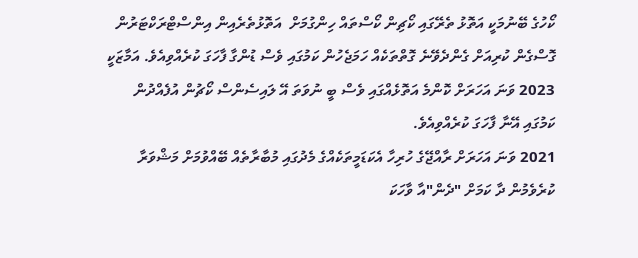ކޯހުގެ ބޭނުމަކީ އަތޮޅު ތެރޭގައި ކޯޗިން ކޯސްތައް ހިންގުމަށް  އަތޮޅުތެރެއިން އިންސްޓްރަކްޓަރުން ގޮސްގެން ކުރިއަށް ގެންދެވޭނެ ގޮތްތަކެއް ހަމަޖެހުން ކަމުގައި ވެސް ޑުންގާ ފާހަގަ ކުރެއްވިއެވެ. އަމާޒަކީ 2023 ވަނަ އަހަރަށް ކޮންމެ އަތޮޅެއްގައި ވެސް ބީ ނުވަތަ އޭ ލައިސެންސް ކޯޗުން އުފެއްދުން ކަމުގައި އޭނާ ފާހަގަ ކުރެއްވިއެވެ.
2021 ވަނަ އަހަރަށް ރާއްޖޭގެ ހުރިހާ އެކަޑަމީތަކެއްގެ މެދުގައި މުބާރާތެއް ބޭއްވުމަށް މަޝްވަރާ ކުރެވެމުން ދާ ކަމަށް "ދެން"އާ ވާހަކަ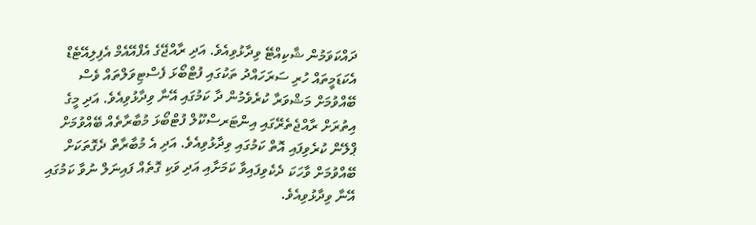ދައްކަވަމުން ޝާކިއްޓޭ ވިދާޅުވިއެވެ. އަދި ރާއްޖޭގެ އެފްއޭއެމް އެފިލިއޭޓެޑް އެކަޑަމީތައް ހުރި ސަރަހައްދު ތަކުގައި ފުޓްބޯޅަ ފެސްޓިވަލްތައް ވެސް ބޭއްވުމަށް މަޝްވަރާ ކުރެވެމުން ދާ ކަމުގައި އޭނާ ވިދާޅުވިއެވެ. އަދި މީގެ އިތުރަށް ރާއްޖެތެރޭގައި އިންޓަރސްކޫލް ފުޓްބޯޅަ މުބާރާތެއް ބޭއްވުމަށް ޕްލޭން ކުރެވިފައި އޮތް ކަމުގައި ވިދާޅުވިއެވެ. އަދި އެ މުބާރާތް ދެގޮތަކަށް ބޭއްވުމަށް ވާހަކަ ދެކެވިފައިވާ ކަމަށާއި އަދި ވަކި ގޮތެއް ފައިނަލް ނުވާ ކަމުގައި އޭނާ ވިދާޅުވިއެވެ.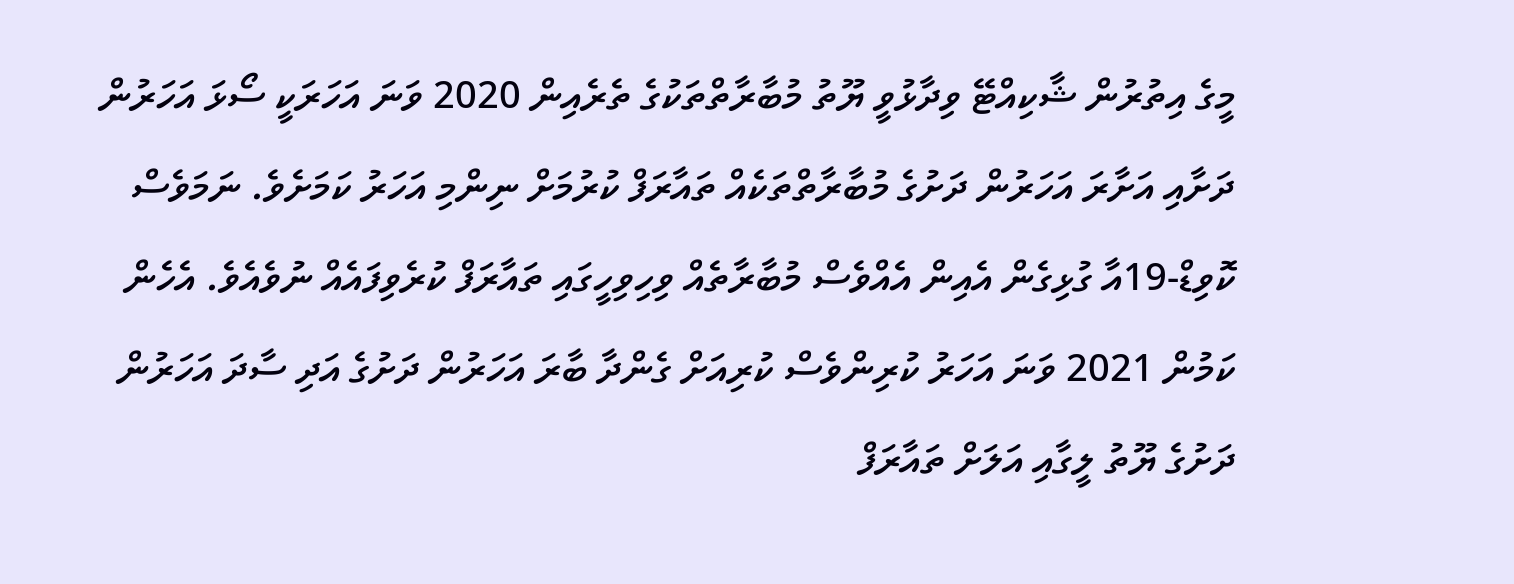މީގެ އިތުރުން ޝާކިއްޓޭ ވިދާޅުވީ ޔޫތު މުބާރާތްތަކުގެ ތެރެއިން 2020 ވަނަ އަހަރަކީ ސޯޅަ އަހަރުން ދަށާއި އަށާރަ އަހަރުން ދަށުގެ މުބާރާތްތަކެއް ތައާރަފް ކުރުމަށް ނިންމި އަހަރު ކަމަށެވެ. ނަމަވެސް ކޮވިޑް-19އާ ގުޅިގެން އެއިން އެއްވެސް މުބާރާތެއް ވިހިވިހީގައި ތައާރަފް ކުރެވިފައެއް ނުވެއެވެ. އެހެން ކަމުން 2021 ވަނަ އަހަރު ކުރިންވެސް ކުރިއަށް ގެންދާ ބާރަ އަހަރުން ދަށުގެ އަދި ސާދަ އަހަރުން ދަށުގެ ޔޫތު ލީގާއި އަލަށް ތައާރަފް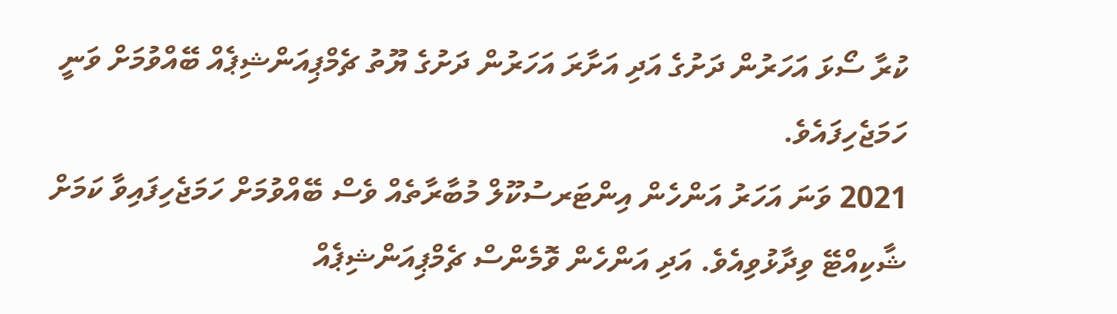ކުރާ ސޯޅަ އަހަރުން ދަށުގެ އަދި އަށާރަ އަހަރުން ދަށުގެ ޔޫތު ޗެމްޕިއަންޝިޕެއް ބޭއްވުމަށް ވަނީ ހަމަޖެހިފައެވެ.
2021 ވަނަ އަހަރު އަންހެން އިންޓަރސުކޫލް މުބާރާތެއް ވެސް ބޭއްވުމަށް ހަމަޖެހިފައިވާ ކަމަށް ޝާކިއްޓޭ ވިދާޅުވިއެވެ. އަދި އަންހެން ވޮމެންސް ޗެމްޕިއަންޝިޕެއް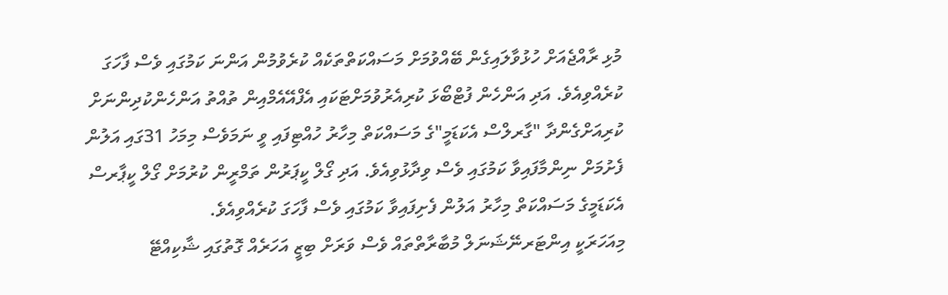މުޅި ރާއްޖެއަށް ހުޅުވާލައިގެން ބޭއްވުމަށް މަސައްކަތްތަކެއް ކުރެވުމުން އަންނަ ކަމުގައި ވެސް ފާހަގަ ކުރެއްވިއެވެ. އަދި އަންހެން ފުޓްބޯޅަ ކުރިއެރުވުމަށްޓަކައި އެފްއޭއެމްއިން ތުއްތު އަންހެންކުދިންނަށް ކުރިއަށްގެންދާ "ގާރލްސް އެކަޑަމީ"ގެ މަސައްކަތް މިހާރު ހުއްޓިފައި ވީ ނަމަވެސް މިމަހު 31ގައި އަލުން ފެށުމަށް ނިންމާފައިވާ ކަމުގައި ވެސް ވިދާޅުވިއެވެ. އަދި ގޯލް ކީޕަރުން ތަމްރީން ކުރުމަށް ގޯލް ކީޕާރސް އެކަޑަމީގެ މަސައްކަތް މިހާރު އަލުން ފެށިފައިވާ ކަމުގައި ވެސް ފާހަގަ ކުރެއްވިއެވެ.
މިއަހަރަކީ އިންޓަރނޭޝަނަލް މުބާރާތްތައް ވެސް ވަރަށް ބިޒީ އަހަރެއް ގޮތުގައި ޝާކިއްޓޭ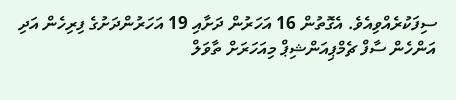ސިފަކުރެއްވިއެވެ. އެގޮތުން 16 އަހަރުން ދަށާއި 19 އަހަރުންދަށުގެ ފިރިހެން އަދި އަންހެން ސާފް ޗެމްޕިއަންޝިޕް މިއަހަރަށް ތާވަލް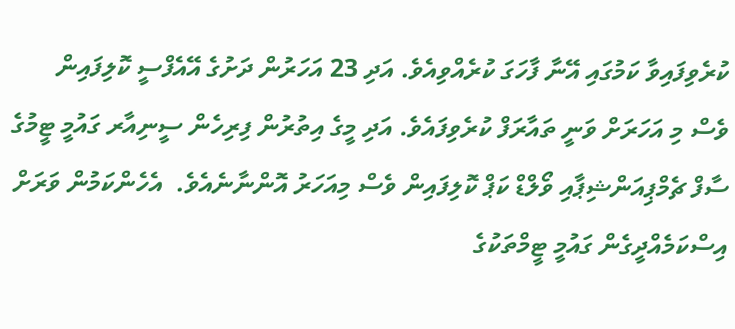ކުރެވިފައިވާ ކަމުގައި އޭނާ ފާހަގަ ކުރެއްވިއެވެ. އަދި 23 އަހަރުން ދަށުގެ އޭއެފްސީ ކޮލިފައިން ވެސް މި އަހަރަށް ވަނީ ތައާރަފް ކުރެވިފައެވެ. އަދި މީގެ އިތުރުން ފިރިހެން ސީނިއާރ ގައުމީ ޓީމުގެ ސާފް ޗެމްޕިއަންޝިޕާއި ވޯލްޑް ކަޕް ކޮލިފައިން ވެސް މިއަހަރު އޮންނާނެއެވެ.  އެހެންކަމުން ވަރަށް އިސްކަމެއްދީގެން ގައުމީ ޓީމްތަކުގެ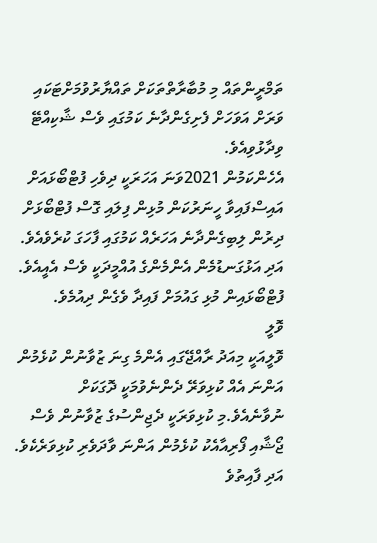ތަމްރީންތައް މި މުބާރާތްތަކަށް ތައްޔާރުވުމަށްޓަކައި ވަރަށް އަވަހަށް ފެށިގެންދާނެ ކަމުގައި ވެސް ޝާކިއްޓޭ ވިދާޅުވިއެވެ.
އެހެންކަމުން 2021ވަނަ އަހަރަކީ ދިވެހި ފުޓްބޯޅައަށް އައިސްފައިވާ ހީނަރުކަން މުޅިން ފިލައި ގޮސް ފުޓްބޯޅަށް ދިރުން ލިބިގެންދާނެ އަހަރެއް ކަމުގައި ފާހަގަ ކުރެވެއެވެ. އަދި އަޅުގަނޑުމެން އެންމެންގެ އުއްމީދަކީ ވެސް އެއީއެވެ. ފުޓްބޯޅައިން މުޅި ގައުމަށް ފައިދާ ވެގެން ދިއުމެވެ.
ވޮލީ
ވޮލީއަކީ މިއަދު ރާއްޖޭގައި އެންމެ ގިނަ ޒުވާނުން ކުޅެމުން އަންނަ އެއް ކުޅިވަރޭ ދެންނެވުމަކީ ދޮގަކަށް ނުވާނެއެވެ.މި ކުޅިވަރަކީ ދެޖިންސުގެ ޒުވާނުން ވެސް ޖޯޝާއި ފޯރިއާއެކު ކުޅެމުން އަންނަ ވާދަވެރި ކުޅިވަރެކެވެ. އަދި ފާއިތުވެ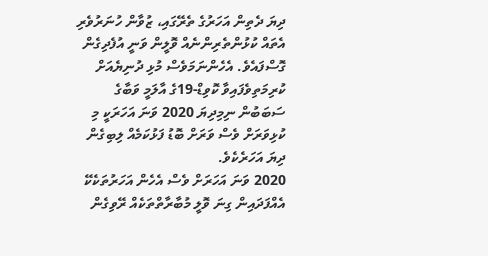ދިޔަ ދެތިން އަހަރުގެ ތެރޭގައި، ޒުވާން ހުނަރުވެރި އެތައް ކުޅުންތެރިންނެއް ވޮލީން ވަނީ އުފެދިގެން ގޮސްފައެވެ. އެހެންނަމަވެސް މުޅި ދުނިޔެއަށް ކުރިމަތިވެފައިވާ ކޮވިޑް-19ގެ އާލަމީ ވަބާގެ ސަބަބުން ނިމިދިޔަ 2020 ވަނަ އަހަރަކީ މި ކުޅިވަރަށް ވެސް ވަރަށް ބޮޑު ފަޅުކަމެއް ލިބިގެން ދިޔަ އަހަރެކެވެ.
2020 ވަނަ އަހަރަށް ވެސް އެހެން އަހަރުތަކެކޭ އެއްފަދައިން ގިނަ ވޮލީ މުބާރާތްތަކެއް ރޭވިގެން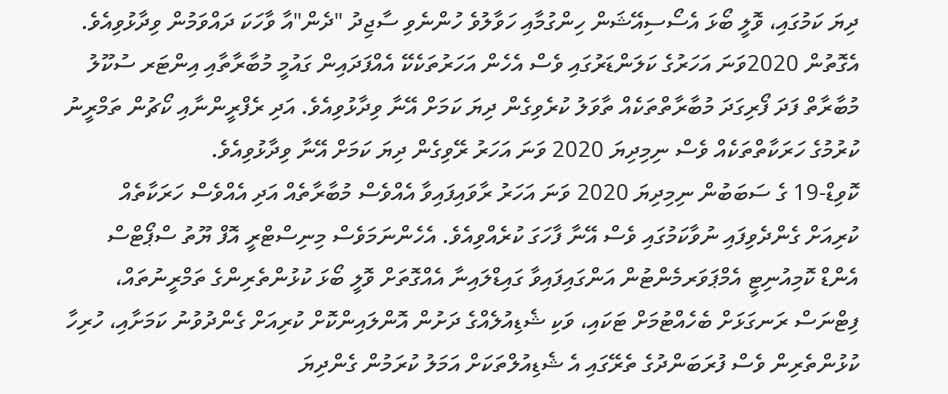ދިޔަ ކަމުގައި، ވޮލީ ބޯޅަ އެސޯސިއޭޝަން ހިންގުމާއި ހަވާލުވެ ހުންނެވި ސާޖިދު "ދެން"އާ ވާހަކަ ދައްވަމުން ވިދާޅުވިއެވެ. އެގޮތުން 2020ވަނަ އަހަރުގެ ކަލަންޑަރުގައި ވެސް އެހެން އަހަރުތަކެކޭ އެއްފަދައިން ގައުމީ މުބާރާތާއި އިންޓަރ ސުކޫލު މުބާރާތް ފަދަ ފޯރިގަދަ މުބާރާތްތަކެއް ތާވަލު ކުރެވިގެން ދިޔަ ކަމަށް އޭނާ ވިދާޅުވިއެވެ. އަދި ރެފްރީންނާއި ކޯޗުން ތަމްރީނު ކުރުމުގެ ހަރަކާތްތަކެއް ވެސް ނިމިދިޔަ 2020 ވަނަ އަހަރު ރޭވިގެން ދިޔަ ކަމަށް އޭނާ ވިދާޅުވިއެވެ.
ކޮވިޑް-19 ގެ ސަބަބުން ނިމިދިޔަ 2020 ވަނަ އަހަރު ރާވައިފައިވާ އެއްވެސް މުބާރާތެއް އަދި އެއްވެސް ހަރަކާތެއް ކުރިއަށް ގެންދެވިފައި ނުވާކަމުގައި ވެސް އޭނާ ފާހަގަ ކުރެއްވިއެވެ. އެހެންނަމަވެސް މިނިސްޓްރީ އޮފް ޔޫތު ސްޕޯޓްސް އެންޑް ކޮމިއުނިޓީ އެމްޕަވަރމެންޓުން އަންގައިފައިވާ ގައިޑްލައިނާ އެއްގޮތަށް ވޮލީ ބޯޅަ ކުޅުންތެރިންގެ ތަމްރީނުތައް، ފިޓްނަސް ރަނގަޅަށް ބެހެއްޓުމަށް ޓަކައި، ވަކި ޝެޑިއުލެއްގެ ދަށުން އޮންލައިންކޮށް ކުރިއަށް ގެންދުވުނު ކަމަށާއި، ހުރިހާ ކުޅުންތެރިން ވެސް ފުރަބަންދުގެ ތެރޭގައި އެ ޝެޑިއުލްތަކަށް އަމަލު ކުރަމުން ގެންދިޔަ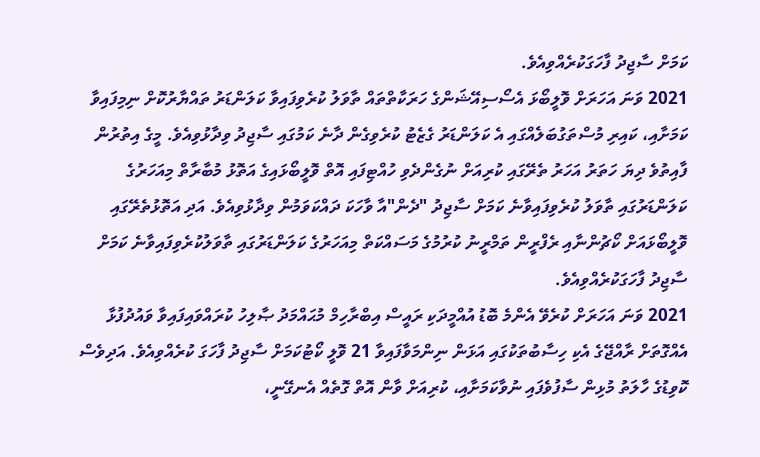ކަމަށް ސާޖިދު ފާހަގަކުރެއްވިއެވެ.
2021 ވަނަ އަހަރަށް ވޮލީބޯޅަ އެސޯސިއޭޝަންގެ ހަރަކާތްތައް ތާވަލު ކުރެވިފައިވާ ކަލަންޑަރު ތައްޔާރުކޮށް ނިމިފައިވާ ކަމަށާއި، ކައިރި މުސްތަގުބަލެއްގައި އެ ކަލަންޑަރު ގެޒެޓު ކުރެވިގެން ދާނެ ކަމުގައި ސާޖިދު ވިދާޅުވިއެވެ. މީގެ އިތުރުން ފާއިތުވެ ދިޔަ ހަތަރު އަހަރު ތެރޭގައި ކުރިއަށް ނުގެންދެވި ހުއްޓިފައި އޮތް ވޮލީބޯޅައިގެ އަތޮޅު މުބާރާތް މިއަހަރުގެ ކަލަންޑަރުގައި ތާވަލު ކުރެވިފައިވާނެ ކަމަށް ސާޖިދު "ދެން"އާ ވާހަކަ ދައްކަވަމުން ވިދާޅުވިއެވެ. އަދި އަތޮޅުތެރޭގައި ވޮލީބޯޅައަށް ކޯޗުންނާއި ރެފްރީން ތަމްރީނު ކުރުމުގެ މަސައްކަތް މިއަހަރުގެ ކަލަންޑަރުގައި ތާވަލުކުރެވިފައިވާނެ ކަމަށް ސާޖިދު ފާހަގަކުރެއްވިއެވެ.
2021 ވަނަ އަހަރަށް ކުރެވޭ އެންމެ ބޮޑު އުއްމީދަކި ރައީސް އިބްރާހިމް މުޙައްމަދު ޞާލިހު ކުރައްވައިފައިވާ ވައުދުފުޅާ އެއްގޮތަށް ރާއްޖޭގެ އެކި ހިސާބުތަކުގައި އަޅަން ނިންމަވާފައިވާ 21 ވޮލީ ކޯޓުކަމަށް ސާޖިދު ފާހަގަ ކުރެއްވިއެވެ. އަދިވެސް ކޮވިޑުގެ ހާލަތު މުޅިން ސާފުވެފައި ނުވާކަމަށާއި، ކުރިއަށް ވާން އޮތް ގޮތެއް އެނގޭނީ،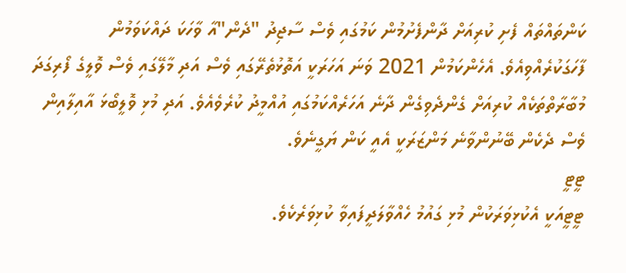ކަންތައްތައް ފެށި ކުރިއަށް ދާންފެށުމުން ކަމުގައި ވެސް ސާޖިދު "ދެން"އާ ވާހަކަ ދައްކަވަމުން ފާހަގަކުރެއްވިއެވެ. އެހެންކަމުން 2021 ވަނަ އަހަރަކީ އަތޮޅުތެރޭގައި ވެސް އަދި މާލޭގައި ވެސް ވޮލީގެ ފޯރިގަދަ މުބާރާތްތަކެއް ކުރިއަށް ގެންދެވިގެން ދާނެ އަހަރެއްކަމުގައި އުއްމީދު ކުރެވެއެވެ. އަދި މުޅި ވޮލީބޯޅަ އާއިލާއިން ވެސް ދެކެން ބޭނުންވާނެ މަންޒަރަކީ އެއީ ކަން ޔަގީނެވެ.
ޓީޓީ
ޓީޓީއަކީ އެކުޅިވަރަކުން މުޅި ގައުމު ހެއްވާލަދީފައިވާ ކުޅިވަރެކެވެ.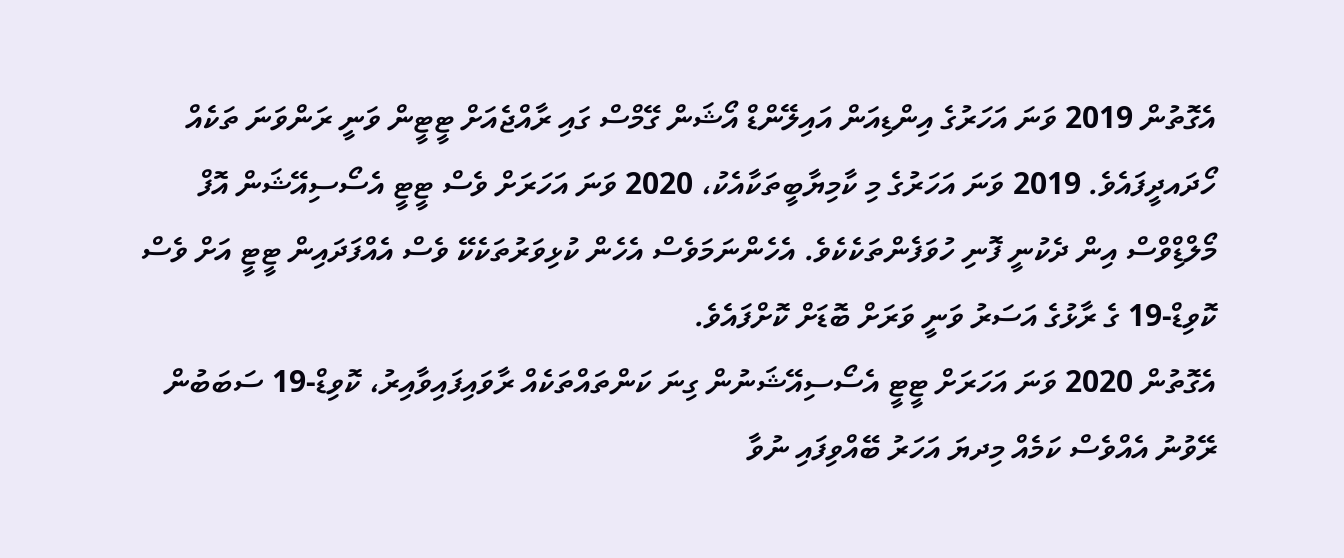އެގޮތުން 2019 ވަނަ އަހަރުގެ އިންޑިއަން އައިލޭންޑް އޯޝަން ގޭމްސް ގައި ރާއްޖެއަށް ޓީޓީން ވަނީ ރަންވަނަ ތަކެއް ހޯދައދީފައެވެ. 2019 ވަނަ އަހަރުގެ މި ކާމިޔާބީތަކާއެކު، 2020 ވަނަ އަހަރަށް ވެސް ޓީޓީ އެސޯސިއޭޝަން އޮފް މޯލްޑިްވްސް އިން ދެކުނީ ފޮނި ހުވަފެންތަކެކެވެ. އެހެންނަމަވެސް އެހެން ކުޅިވަރުތަކެކޭ ވެސް އެއްފަދައިން ޓީޓީ އަށް ވެސް ކޮވިޑް-19 ގެ ރާޅުގެ އަސަރު ވަނީ ވަރަށް ބޮޑަށް ކޮށްފައެވެ.
އެގޮތުން 2020 ވަނަ އަހަރަށް ޓީޓީ އެސޯސިއޭޝަނުން ގިނަ ކަންތައްތަކެއް ރާވައިފައިވާއިރު، ކޮވިޑް-19 ސަބަބުން ރޭވުނު އެއްވެސް ކަމެއް މިދޔަ އަހަރު ބޭއްވިފައި ނުވާ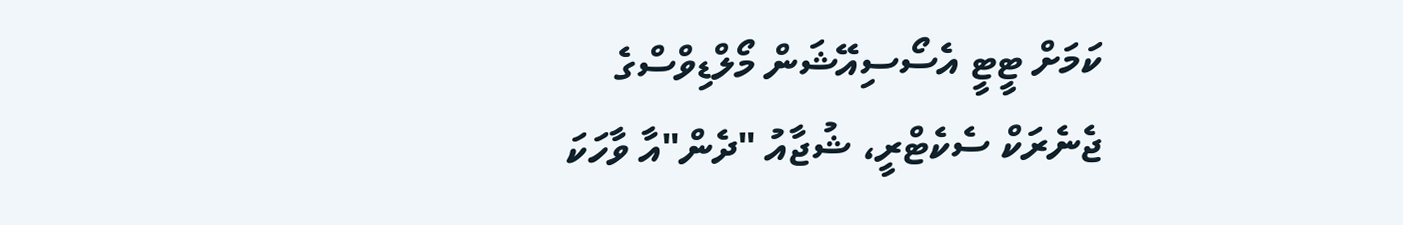ކަމަށް ޓީޓީ އެސޯސިއޭޝަން މޯލްޑިވްސްގެ ޖެނެރަކް ސެކެޓްރީ، ޝުޖާއު "ދެން"އާ ވާހަކަ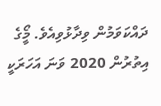ދައްކަވަމުން ވިދާޅުވިއެވެ. މޯީގެ އިތުރުން 2020 ވަނަ އަހަރަކީ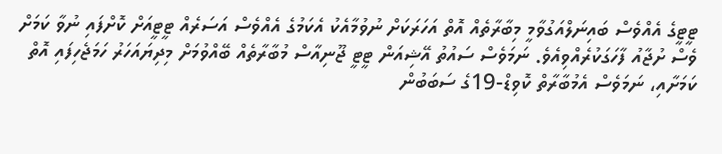ޓީޓީގެ އެއްވެސް ބައިނަލްއަގުވާމީ މިބާރާތެއް އޮތް އަހަރަކަށް ނުވުމާއެކު އެކަމުގެ އެއްވެސް އަސަރެއް ޓީޓީއަށް ކޮށްފައި ނުވާ ކަމަށް ވެސް ށުޖާއު ފާހަގަކުރެއްވިއެވެ. ނަމަވެސް ސައުތު އޭޝިއަން ޓީޓީ ޖޫނިއާސް މުބާރާތެއް ބޭއްވުމަށް މިދިޔައަހަރު ހަމަޖެހިފައި އޮތް ކަމަށާއި، ނަމަވެސް އެމުބާރާތް ކޮވިޑް-19ގެ ސަބަބުން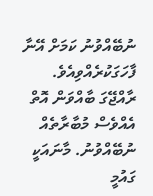ނުބޭއްވުނު ކަމަށް އޭނާ ފާހަގަކުރެއްވިއެވެ.
ރާއްޖޭގަ ބާއްވަން އޮތް އެއްވެސް މުބާރާތެއް ނުބޭއްވުނު. މާނައަކީ ގައުމީ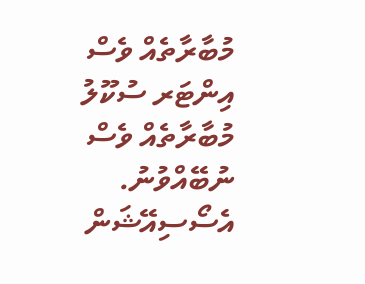މުބާރާތެއް ވެސް އިންޓަރ ސުކޫލު މުބާރާތެއް ވެސް ނުބޭއްވުނު. އެސޯސިއޭޝަން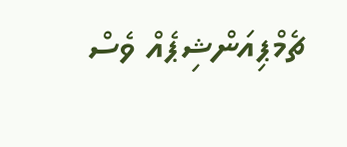ޗެމްޕިއަންޝިޕެއް ވެސް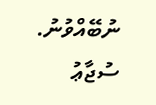ނުބޭއްވުނު.
ސުޖާޢު